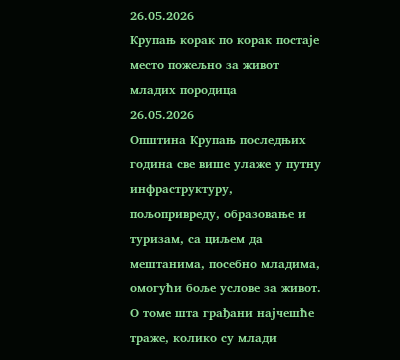26.05.2026
Крупањ корак по корак постаје место пожељно за живот младих породица
26.05.2026
Општина Крупањ последњих година све више улаже у путну инфраструктуру, пољопривреду, образовање и туризам, са циљем да мештанима, посебно младима, омогући боље услове за живот. О томе шта грађани најчешће траже, колико су млади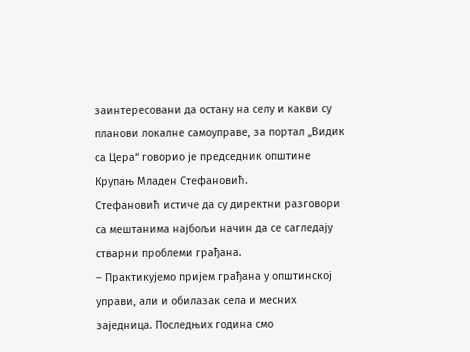заинтересовани да остану на селу и какви су планови локалне самоуправе, за портал „Видик са Цера“ говорио је председник општине Крупањ Младен Стефановић.
Стефановић истиче да су директни разговори са мештанима најбољи начин да се сагледају стварни проблеми грађана.
– Практикујемо пријем грађана у општинској управи, али и обилазак села и месних заједница. Последњих година смо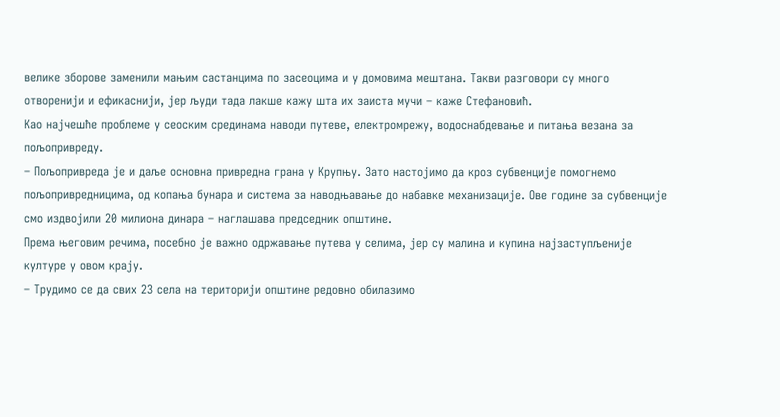велике зборове заменили мањим састанцима по засеоцима и у домовима мештана. Такви разговори су много отворенији и ефикаснији, јер људи тада лакше кажу шта их заиста мучи – каже Стефановић.
Као најчешће проблеме у сеоским срединама наводи путеве, електромрежу, водоснабдевање и питања везана за пољопривреду.
– Пољопривреда је и даље основна привредна грана у Крупњу. Зато настојимо да кроз субвенције помогнемо пољопривредницима, од копања бунара и система за наводњавање до набавке механизације. Ове године за субвенције смо издвојили 20 милиона динара – наглашава председник општине.
Према његовим речима, посебно је важно одржавање путева у селима, јер су малина и купина најзаступљеније културе у овом крају.
– Трудимо се да свих 23 села на територији општине редовно обилазимо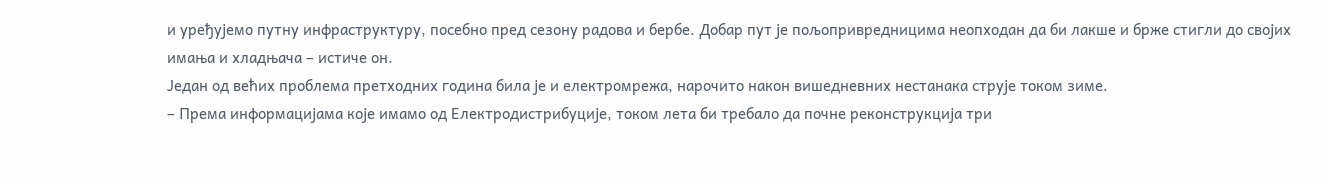и уређујемо путну инфраструктуру, посебно пред сезону радова и бербе. Добар пут је пољопривредницима неопходан да би лакше и брже стигли до својих имања и хладњача – истиче он.
Један од већих проблема претходних година била је и електромрежа, нарочито након вишедневних нестанака струје током зиме.
– Према информацијама које имамо од Електродистрибуције, током лета би требало да почне реконструкција три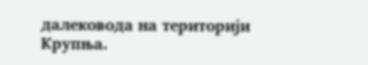далековода на територији Крупња.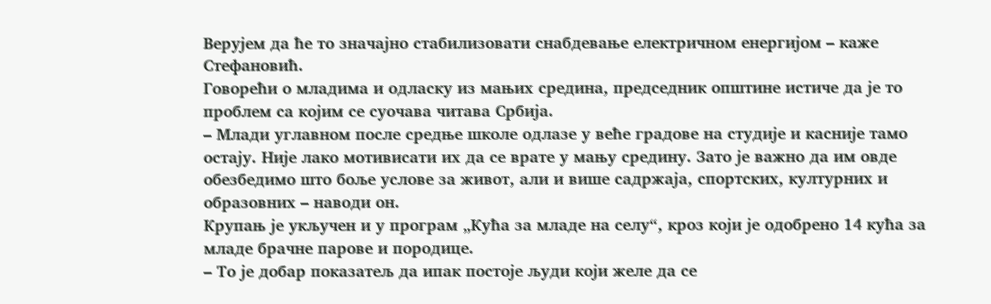Верујем да ће то значајно стабилизовати снабдевање електричном енергијом – каже Стефановић.
Говорећи о младима и одласку из мањих средина, председник општине истиче да је то проблем са којим се суочава читава Србија.
– Млади углавном после средње школе одлазе у веће градове на студије и касније тамо остају. Није лако мотивисати их да се врате у мању средину. Зато је важно да им овде обезбедимо што боље услове за живот, али и више садржаја, спортских, културних и образовних – наводи он.
Крупањ је укључен и у програм „Кућа за младе на селу“, кроз који је одобрено 14 кућа за младе брачне парове и породице.
– То је добар показатељ да ипак постоје људи који желе да се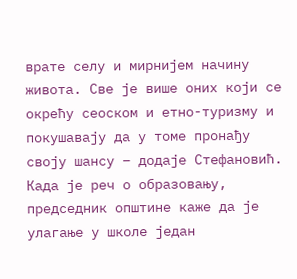врате селу и мирнијем начину живота. Све је више оних који се окрећу сеоском и етно-туризму и покушавају да у томе пронађу своју шансу – додаје Стефановић.
Када је реч о образовању, председник општине каже да је улагање у школе један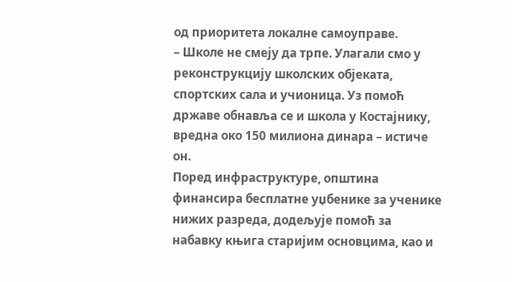од приоритета локалне самоуправе.
– Школе не смеју да трпе. Улагали смо у реконструкцију школских објеката, спортских сала и учионица. Уз помоћ државе обнавља се и школа у Костајнику, вредна око 150 милиона динара – истиче он.
Поред инфраструктуре, општина финансира бесплатне уџбенике за ученике нижих разреда, додељује помоћ за набавку књига старијим основцима, као и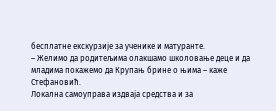бесплатне екскурзије за ученике и матуранте.
– Желимо да родитељима олакшамо школовање деце и да младима покажемо да Крупањ брине о њима – каже Стефановић.
Локална самоуправа издваја средства и за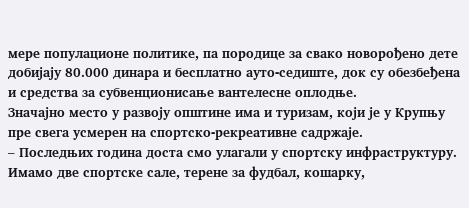мере популационе политике, па породице за свако новорођено дете добијају 80.000 динара и бесплатно ауто-седиште, док су обезбеђена и средства за субвенционисање вантелесне оплодње.
Значајно место у развоју општине има и туризам, који је у Крупњу пре свега усмерен на спортско-рекреативне садржаје.
– Последњих година доста смо улагали у спортску инфраструктуру. Имамо две спортске сале, терене за фудбал, кошарку,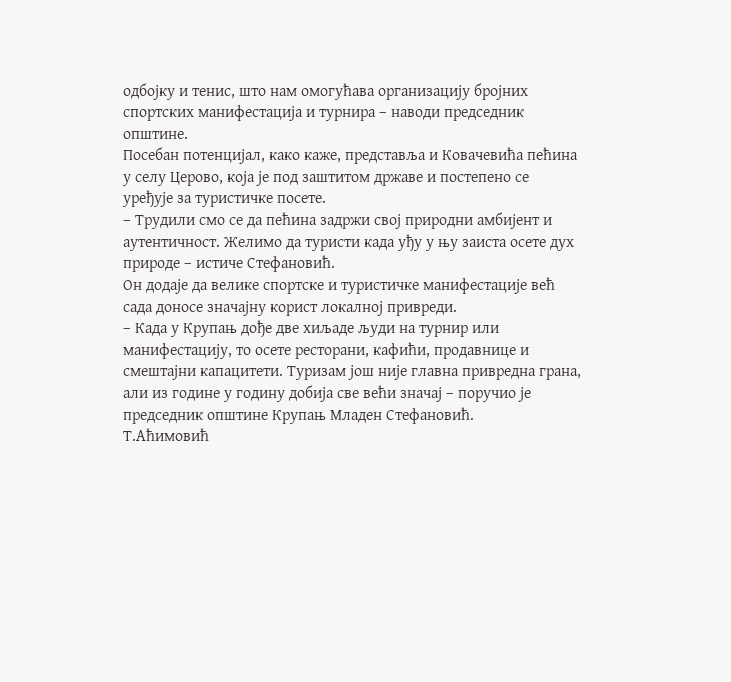одбојку и тенис, што нам омогућава организацију бројних спортских манифестација и турнира – наводи председник општине.
Посебан потенцијал, како каже, представља и Ковачевића пећина у селу Церово, која је под заштитом државе и постепено се уређује за туристичке посете.
– Трудили смо се да пећина задржи свој природни амбијент и аутентичност. Желимо да туристи када уђу у њу заиста осете дух природе – истиче Стефановић.
Он додаје да велике спортске и туристичке манифестације већ сада доносе значајну корист локалној привреди.
– Када у Крупањ дође две хиљаде људи на турнир или манифестацију, то осете ресторани, кафићи, продавнице и смештајни капацитети. Туризам још није главна привредна грана, али из године у годину добија све већи значај – поручио је председник општине Крупањ Младен Стефановић.
Т.Аћимовић